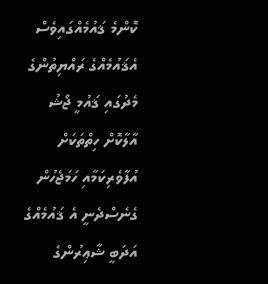ކޮންމެ ޤައުމެއްގައިވެސް އެޤައުމެއްގެ ރައްޔިތުންގެ މެދުގައި ޤައުމީ ޖޯޝު އާލާކޮށް ހިތްތަކަށް އުފާވެރިކަމާއި ހަމަޖެހުން ގެނެސްދެނީ އެ ޤައުމެއްގެ އަދަބީ ޝާޢިރުންގެ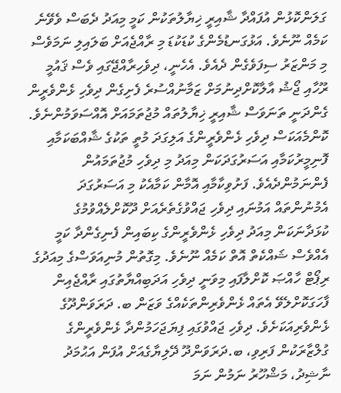ގަލަންކޮޅުން އުފައްދާ ޝާއިރީ ޚިޔާލުތަކުން ކަމީ މިއަދު ދެބަސް ވެވޭނެ ކަމެއް ނޫނެވެ. އަޅުގަނޑުމެންގެ ކުޑަކުޑަ މި ރާއްޖެއަށް ބަލައިލި ނަމަވެސް މި މަންޒަރު ސިފަވެގެން ދެއެވެ. އެހެނީ، ދިވެހިރާއްޖޭގައި ވެސް ޤައުމީ ރޫހާއި ޖޯޝު އާލާކޮށްދިނުމަށް ޒަމާނުއްސުރެ ފެށިގެން ދިވެހި ޅެންވެރީން ގެންދަނީ ތަނަވަސް ޝާއިރީ ޚިޔާލުތައް މުޖުތަމައަށް އޮއްސަވަމުންނެވެ.
ކޮންމެއަކަސް ދިވެހި ޅެންވެރީންގެ އަލިގަދަ މުތީ ތަކުގެ ޝާއްބަކަމާއި ފޮނިމީރުކަމާއި އަސަރުގަދަކަން މިއަދު މި ދިވެހި މުޖުތަމައުން ފެންނަމުންދެއެވެ. ފަށުވިކާމާއި އޮމާން ކަމާއެކު މި އަސަރުގަދަ އެމުނުންތައް އަމުނައި ދިވެހި ޖައްވުގެތެރެއަށް ދޫކޮށްލެއްވުމުގެ ކުޅަދާނަކަން މިއަދު ދިވެހި ޅެންވެރީންގެ ކިބައިން ފެނިގެންދާ ކަމީ އެއްވެސް ޝައްކެތް އޮތް ކަމެއް ނޫނެވެ. މިގޮތުން މުނިއަވަސްގެ މިއަދުގެ ރިޕޯޓް ހާއްޞަ ކޮށްލާފައި މިވަނީ ދިވެހި އަދަބިއްޔާތުގައި ރާއްޖެއިން ފާހަގަކޮށްލެވޭ އެތައް ޅެންވެރިންތަކެއްގެ ވަޒަން ބ. ދަރަވަންދޫގެ ޅެންވެރިއަކަށެވެ. ދިވެހި ޖައްވުގައި ފިޔަޖަހަމުންދާ ޅެންވެރީންގެ ގުލްޒާރަކުން ފަރިވި، ބ.ދަރަވަންދޫ ދޭލިޔާގެއަށް އުފަން އަޙުމަދު ނާޝިދު، މަޝްހޫރު ނަމުން ނަމަ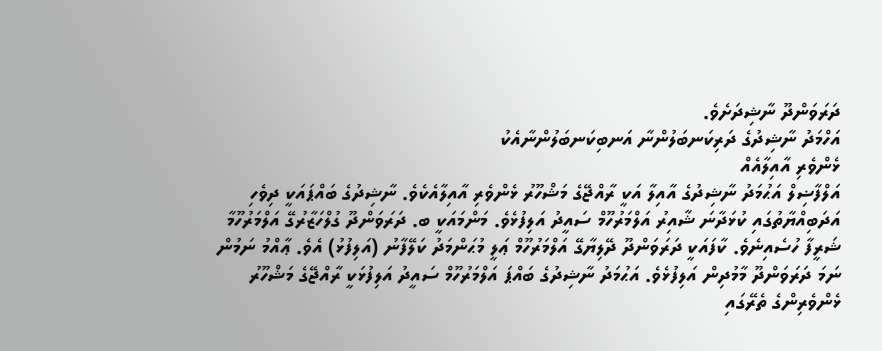ދަރަވަންދޫ ނާޝިދަށެވެ.
އަހްމަދު ނާޝިދުގެ ދަރިކަނބަލުންނާ އަނބިކަނބަލުންނާއެކު
ޅެންވެރި އާއިލާއެއް
އަލްފާޟިލް އަޙުމަދު ނާޝިދުގެ އާއިލާ އަކީ ރާއްޖޭގެ މަޝްހޫރު ޅެންވެރި އާއިލާއެކެވެ. ނާޝިދުގެ ބައްޕައަކީ ދިވެހި އަދަބިއްޔާތުގައި ކުޅަދާނަ ޝާއިރު އަލްމަރުހޫމް ސައީދު އަލިފުޅެވެ. މަންމައަކީ ބ. ދަރަވަންދޫ ގުލްހަޒާރުގޭ އަލްމަރުހޫމާ ޝަރީފާ ހުސެއިނެވެ. ކާފައަކީ ދަރަވަންދޫ ދޭލިޔާގޭ އަލްމަރުހޫމް ޢަލީ މުޙަންމަދު ކަލޭފާނު (އަލިފުޅު) އެވެ. ޢާއްމު ނަމުން ނަމަ ދަރަވަންދޫ މާމުދިން އަލިފުޅެވެ. އަޙުމަދު ނާޝިދުގެ ބައްޕަ އަލްމަރުހޫމް ސައީދު އަލިފުޅަކީ ރާއްޖޭގެ މަޝްހޫރު ޅެންވެރިންގެ ތެރޭގައި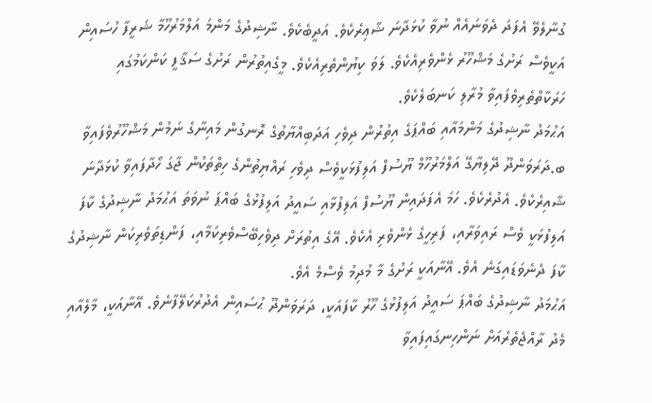ގުނާލެވޭ އެފަދަ ދެވަނައެއް ނުވާ ކުޅަދާނަ ޝާޢިރެކެވެ. އަދީބެކެވެ. ނާޝިދުގެ މަންމަ އަލްމަރުހޫމާ ޝަރީފާ ހުސައިން އަކީވެސް ރަށުގެ މަޝްހޫރު ޅެންވެރިއެކެވެ. ލަވަ ކިޔުންތެރިއެކެވެ. މީގެއިތުރުން ރަށުގެ ސަޤާފީ ކަންކަމުގައި ހަރަކާތްތެރިވެފައިވާ މުރާލި ކަނބަލެކެވެ.
އަޙުމަދު ނާޝިދުގެ މަންމައާއި ބައްޕަގެ އިތުރުން ދިވެހި އަދަބިއްޔާތުގެ ރޮނގުން މައިނާގެ ނަމުން މަޝްހޫރުވެފައިވާ ބ.ދަރަވަންދޫ ދޭލިޔާގޭ އަލްމަރުހޫމް ޔޫސުފް އަލިފުޅަކީވެސް ދިވެހި ރައްޔިތުންގެ ހިތްތަކުން ޖާގަ ހޯދާފައިވާ ކުޅަދާނަ ޝާއިރެކެވެ. އެދުރެކެވެ. ހަމަ އެފަދައިން ޔޫސުފް އަލިފުޅާއި ސައީދު އަލިފުޅުގެ ބައްޕަ ނުވަތަ އަޙުމަދު ނާޝިދުގެ ކާފަ އަލިފުޅަކީ ވެސް ރައިވަރާއި، ފަރިހީގެ ޅެންވެރި އެކެވެ. އޭގެ އިތުރަށް ދިވެހިބޭސްވެރިކަމާއި، ފަންޑިތަވެރިކަން ނާޝިދުގެ ކާފަ ދެނެވަޑައިގަނެ އެވެ. އޭނާއަކީ ރަށުގެ މާ މުދިމު ވެސްމެ އެވެ.
އަޙުމަދު ނާޝިދުގެ ބައްޕަ ސައީދު އަލިފުޅުގެ ހޫރު ކާފައަކީ، ދަރަވަންދޫ ޙުސައިން އެދުރުކަލޭފާނެވެ. އޭނާއަކީ، މާލެއާއި މެދު ރާއްޖެތެރެއަށް ނަންހިނގައިފައިވާ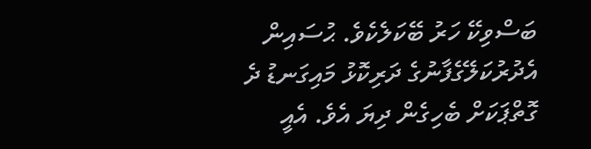ބަސްވިކޭ ހަރު ބޭކަލެކެވެ. ޙުސައިން އެދުރުކަލޭގެފާނުގެ ދަރިކޮޅު މައިގަނޑު ދެ ގޮތްޕަކަށް ބެހިގެން ދިޔަ އެވެ. އެއީ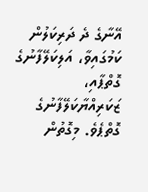އޭނާގެ ދެ ދަރިކަލުން ކަމުގައިވާ، އަލިކަލޭފާނުގެ ގޮތްޕާއި، ޒަކަރިއްޔާކަލޭފާނުގެ ގޮތްޕެވެ. މިގޮތުން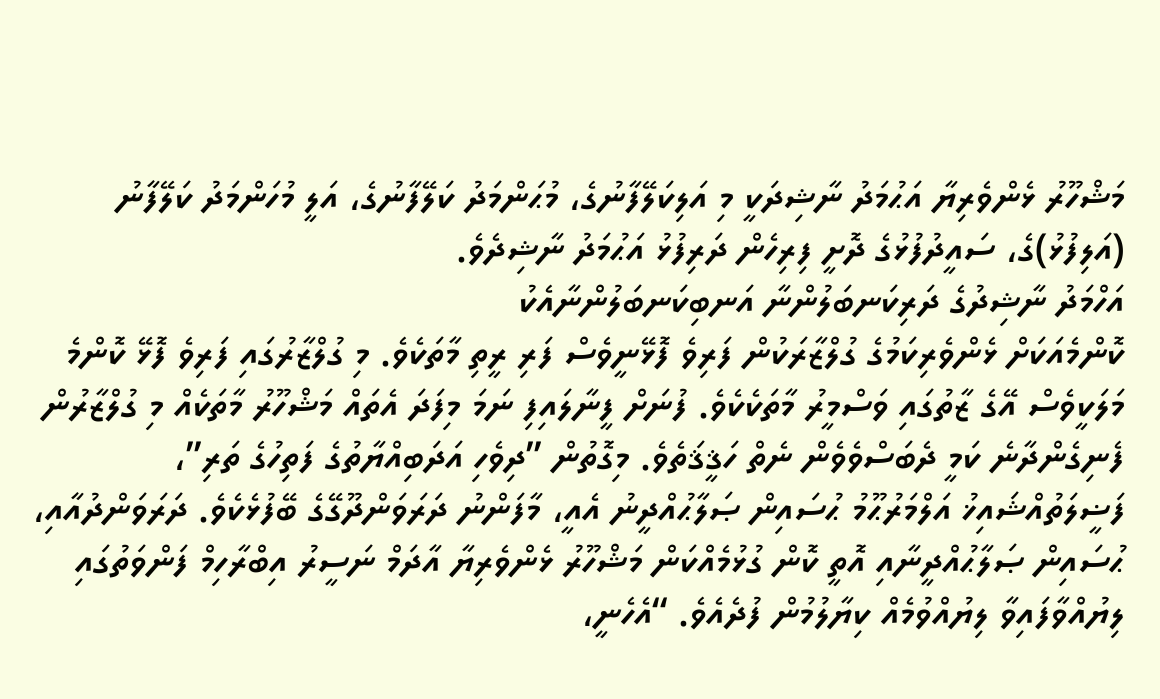މަޝްހޫރު ޅެންވެރިޔާ އަޙުމަދު ނާޝިދަކީ މި އަލިކަލޭފާނުގެ، މުޙަންމަދު ކަލޭފާނުގެ، އަލީ މުހަންމަދު ކަލޭފާނު (އަލިފުޅު)ގެ، ސައީދުފުޅުގެ ދޮށީ ފިރިހެން ދަރިފުޅު އަޙުމަދު ނާޝިދެވެ.
އަހްމަދު ނާޝިދުގެ ދަރިކަނބަލުންނާ އަނބިކަނބަލުންނާއެކު
ކޮންމެއަކަށް ޅެންވެރިކަމުގެ ގުލްޒާރަކުން ފަރިވެ ފޮޅޭނީވެސް ފަރި ރީތި މާތަކެވެ. މި ގުލްޒާރުގައި ފަރިވެ ފޮޅޭ ކޮންމެ މަލަކީވެސް އޭގެ ޒާތުގައި ވަސްމީރު މާތަކެކެވެ. ފުނަށް ފީނާލައިފި ނަމަ މިފަދަ އެތައް މަޝްހޫރު މާތަކެއް މި ގުލްޒާރުން ފެނިގެންދާނެ ކަމީ ދެބަސްވެވެން ނެތް ހަޤީޤަތެވެ. މިގޮތުން ”ދިވެހި އަދަބިއްޔާތުގެ ފަތިހުގެ ތަރި”، ފަޟީލަތުއްޝައިޚު އަލްމަރުޙޫމު ޙުސައިން ޞަލާޙުއްދީނު އެއީ، މާފަންނު ދަރަވަންދޫގޭގެ ބޭފުޅެކެވެ. ދަރަވަންދުއާއި، ޙުސައިން ޞަލާޙުއްދީނާއި އޮތީ ކޮން ގުޅުމެއްކަން މަޝްހޫރު ޅެންވެރިޔާ އާދަމް ނަސީރު އިބްރާހިމް ފަންވަތުގައި ލިޔުއްވާފައިވާ ލިޔުއްވުމެއް ކިޔާލުމުން ފުދެއެވެ. “އެހެނީ،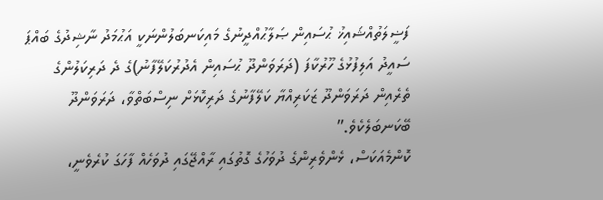ފަޟީލަތުއްޝައިޚު ޙުސައިން ޞަލާޙުއްދީނުގެ މައިކަނބަލުންނަކީ އަޙުމަދު ނާޝިދުގެ ބައްޕަ ސައީދު އަލިފުޅުގެ ހޫރުކާފަ (ދަރަވަންދޫ ޙުސައިން އެދުރުކަލޭފާނު)ގެ ދެ ދަރިކަލުންގެ ތެރެއިން ދަރަވަންދޫ ޒަކަރިއްޔާ ކަލޭފާނުގެ ދަރިކޮޅަށް ނިސްބަތްވާ، ދަރަވަންދޫ ބޭކަނބަލެކެވެ.”
ކޮންމެއަކަސް، ޅެންވެރިންގެ ދުވަހުގެ ގޮތުގައި ރާއްޖޭގައި ދުވަހެއް ފާހަގަ ކުރެވެނީ،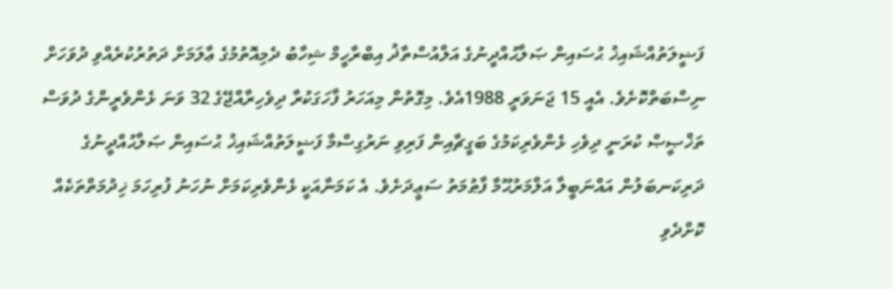ފަޟީލަތުއްޝައިޚު ޙުސައިން ޞަލާޙުއްދީނުގެ އަލްއުސްތާޛު އިބްރާހީމް ޝިހާބު ދެމިއޮތުމުގެ ޢާލަމަށް ދަތުރުކުރެއްވި ދުވަހަށް ނިސްބަތްކޮށެވެ. އެއީ 15 ޖަނަވަރީ 1988އެވެ. މިގޮތުން މިއަހަރު ފާހަގަކުރާ ދިވެހިރާއްޖޭގެ 32 ވަނަ ޅެންވެރީންގެ ދުވަސް ތަޚްޞީޞް ކުރަނީ ދިވެހި ޅެންވެރިކަމުގެ ބަގީޗާއިން ފަރިވި ނަރުގިސްމާ ފަޟީލަތުއްޝައިޚު ޙުސައިން ޞަލާޙުއްދީނުގެ ދަރިކަނބަލުން އައްނަބީލާ އަލްމަރުޙޫމާ ފާޠުމަތު ސަޢީދަށެވެ. އެ ކަމަނާއަކީ ޅެންވެރިކަމަށް ނުހަނު ފުރިހަމަ ޚިދުމަތްތަކެއް ކޮށްދެވި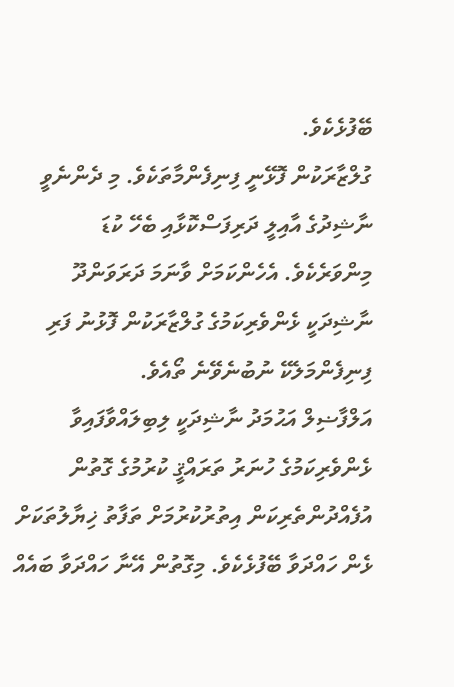ބޭފުޅެކެވެ.
ގުލްޒާރަކުން ފޮޅޭނީ ފިނިފެންމާތަކެވެ. މި ދެންނެވީ ނާޝިދުގެ އާއިލީ ދަރިފަސްކޮޅާއި ބެހޭ ކުޑަ މިންވަރެކެވެ. އެހެންކަމަށް ވާނަމަ ދަރަވަންދޫ ނާޝިދަކީ ޅެންވެރިކަމުގެ ގުލްޒާރަކުން ފޮޅުނު ފަރި ފިނިފެންމަލެކޭ ނުބުނެވޭނެ ތޯއެވެ.
އަލްފާޟިލް އަޙުމަދު ނާޝިދަކީ ލިބިލައްވާފައިވާ ޅެންވެރިކަމުގެ ހުނަރު ތަރައްޤީ ކުރުމުގެ ގޮތުން އުފެއްދުންތެރިކަން އިތުރުކުރުމަށް ތަފާތު ޚިޔާލުތަކަށް ޅެން ހައްދަވާ ބޭފުޅެކެވެ. މިގޮތުން އޭނާ ހައްދަވާ ބައެއް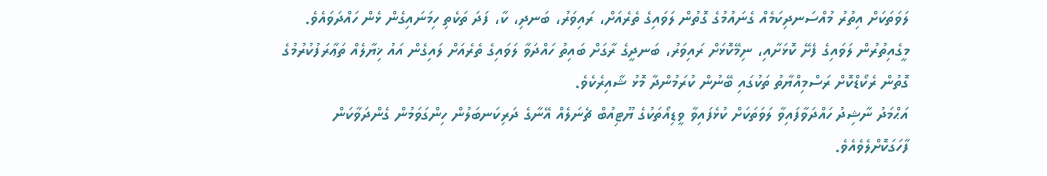ލަވަތަކަށް އިތުރު މުއްސަނދިކަމެއް ގެނައުމުގެ ގޮތުން ލަވައިގެ ތެރެއަށް، ރައިވަރު، ބަނދި، ކާ، ފަދަ ތަކެތި ހިމަނައިގެން ޅެން ހައްދަވައެވެ. މީގެއިތުރުން ލަވައިގެ ފެށޭ ކޮޅަށާއި، ނިމޭކޮޅަށް ރައިވަރު، ބަނދީގެ ރާގަށް ބައިތު ހައްދަވާ ލަވައިގެ ތެރެއަށް ލައިގެން އައު ޚިޔާލެއް ތަޢާރަފުކުރުމުގެ ގޮތުން ރެކޯޑްކޮށް ރަސްމިއްޔާތު ތަކުގައި ބޭނުން ކުރަމުންދާ މޮޅު ޝާއިރެކެވެ.
އަޙްމަދު ނާޝިދު ހައްދަވާފައިވާ ލަވަތަކަށް ކުޅެފައިވާ ވީޑިއޯތަކުގެ ޔޫޓިއުބް ޗެނަލެއް އޭނާގެ ދަރިކަނބަލުން ހިންގަވަމުން ގެންދަވާކަން ފާހަގަކޮށްލެވެއެވެ.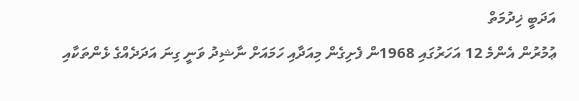އަދަބީ ޚިދުމަތް
ޢުމުރުން އެންމެ 12 އަހަރުގައި 1968ން ފެށިގެން މިއަދާއި ހަމައަށް ނާޝިދު ވަނީ ގިނަ އަދަދެއްގެ ޅެންތަކާއި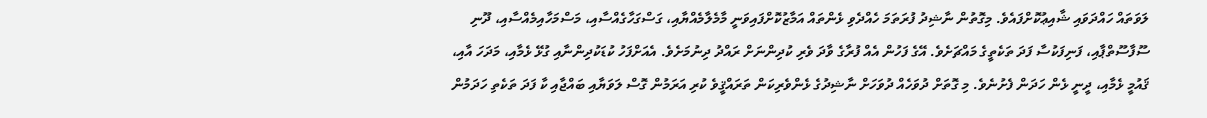ލަވަތައް ހައްދަވައި ޝާއިޢުކޮށްފައެވެ. މިގޮތުން ނާޝިދު ފުރަތަމަ ހެއްދެވި ޅެންތައް އަމާޒުކޮށްފައިވަނީ މާމެލާމެއްޔާއި، ގަސްގަހާގެއްސާއި، މަސްމަހާއިމެއްސާއި، ދޫނި ސޫފާސޫތްޕާއި، ފަނިފަކުސާ ފަދަ ތަކެތީގެ މައްޗަށެވެ. އޭގެ ފަހުން އެއް ފުރާގެ ވާދަ ވެރި ކުދިންނަށް ރައްދު ދިނުމަށެވެ. އެއަށްފަހު ކުޑަކުދިންނާއި ގުޅޭ ޅެމާއި، މަދަހަ އާއި، ޤައުމީ ޅެމާއި، ދީނީ ޅެން ހަދަން ފެށުނެވެ. މި ގޮތަށް ދުވަހެއް ދުވަހަށް ނާޝިދުގެ ޅެންވެރިކަން ތަރައްޤީވެ ކުރި އަރަމުން ގޮސް ލަވަޔާއި ބައްޖާއި ކާ ފަދަ ތަކެތި ހަދަމުން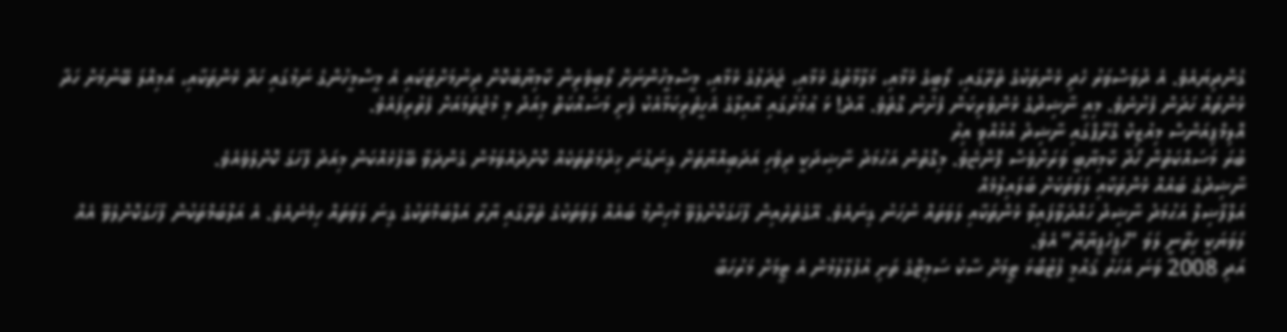ގެންދިޔައެވެ. އެ ދުވަސްވަރު ހެދި ޅެންތަކުގެ ތެރޭގައި، ލޯބީގެ ޅެމާއި، މަލާމާތުގެ ޅެމާއި، ޖަދަލުގެ ޅެމާއި، މީސްމީހުންނަށް ލޯބިވެރިން ކާމިޔާބުކޮށް ދިނުމަށްޓަކައި އެ މީސްމީހުންގެ ނަމުގައި ހަދާ ޅެންތަކާއި، އަމިއްލަ ބޭނުމަށް ހަދާ ޅެންތައް ހަދަން ފެށުނެވެ. މިއީ ނާޝިދުގެ ޅެންވެރިކަން ފެށުނު ގޮތެވެ. އާދެ! ޅަ ޢުމުރުގައި އާއިލާގެ އެހީތެރިކަމާއެކު ފެށި މަސައްކަތް މިއަދު މި މުޖުތަމައަށް ފެތުރިފައެވެ.
އޮލިމްޕިއަންސް މިއުޒިކް ގްރޫޕްގައި ނާޝިދު އުޅުއްވި އިރު
ބުރަ މަސައްކަތުން ހޯދާ ކާމިޔާބީ ވަރަށްވެސް ފޮންޏެވެ. މިގޮތުން އަޙުމަދު ނާޝިދަކީ ދިވެހި އަދަބިއްޔާތަށް ގިނަގުނަ ޚިދުމަތްތަކެއް ކޮށްދެއްވަމުން ގެންދަވާ ބޭފުޅެއްކަން މިއަދު ފާހަގަ ކޮށްލެވެއެވެ.
ނާޝިދުގެ ބައެއް ޅެންތަކާއި ލަވަތަކަށް ބަލައިލުމެއް
އަލްފާޟިލް އަޙުމަދު ނާޝިދު ހައްދަވާފައިވާ ޅެންތަކާއި ލަވަތައް ނުހަނު ގިނައެވެ. އޭގެތެރެއިން ފާހަގަކޮށްލެވޭ މުހިންމު ބައެއް ލަވަތަކުގެ ތެރޭގައި ޔާރާ އަލްބަމްތަކުގެ ގިނަ ލަވަތައް ހިމެނެއެވެ. އެ އަލްބަމްތަކުން ފާހަގަކޮށްލެވޭ އެއް ލަވަޔަކީ ހިތާނީ ލަވަ ”ހެޕީހެޕީޔާޔާ” އެވެ.
އަދި 2008 ވަނަ އަހަރު ޤައުމީ ފުޓުބޯޅަ ޓީމަށް ސާކު ސަމިޓްގެ ތަށި އުފުލާލުމުން އެ ޓީމަށް މަރުހަބާ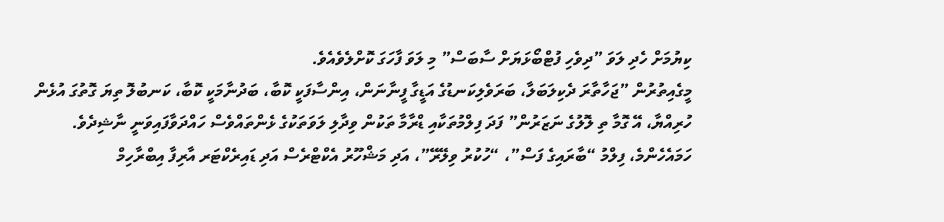ކިޔުމަށް ހެދި ލަވަ ”ދިވެހި ފުޓްބޯޅަޔަށް ސާބަސް” މި ލަވަ ފާހަގަ ކޮށްލެވެއެވެ.
މީގެއިތުރުން ”ޖަހާތާރަ ދެކިލަބަލާ، ބަރަވެލިކަނޑުގެ އަޑީގާ ފީނާނަން، އިންސާފަކީ ކޮބާ، ބަދުނާމަކީ ކޮބާ، ކަނބުލޮ ތިޔަ ގޮތުގަ އުޅެން ހުރިއްޔާ، އޭ ގޮމާ ތި ލޮލުގެ ނަޒަރުން” ފަދަ ފިލްމުތަކާއި ޑްރާމާ ތަކުން ވިދާލި ލަވަތަކުގެ ޅެންތައްވެސް ހައްދަވާފައިވަނީ ނާޝިދެވެ.
ހަމައެހެންމެ، ފިލްމު “ބާރައިގެ ފަސް”، “ހުކުރު ވިލޭރޭ”، އަދި މަޝްހޫރު އެކްޓްރެސް އަދި ޑައިރެކްޓަރ އާރިފާ އިބްރާހިމް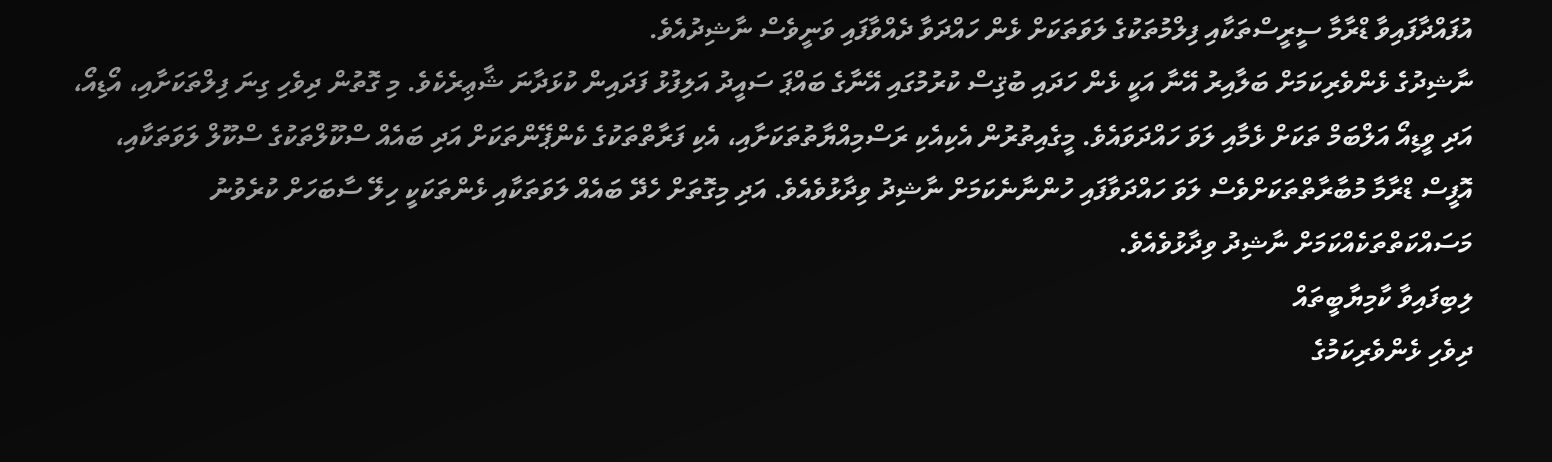އުފައްދާފައިވާ ޑްރާމާ ސީރީސްތަކާއި ފިލްމުތަކުގެ ލަވަތަކަށް ޅެން ހައްދަވާ ދެއްވާފައި ވަނީވެސް ނާޝިދުއެވެ.
ނާޝިދުގެ ޅެންވެރިކަމަށް ބަލާއިރު އޭނާ އަކީ ޅެން ހަދައި ބުޤިސް ކުރުމުގައި އޭނާގެ ބައްޕަ ސައީދު އަލިފުޅު ފަދައިން ކުޅަދާނަ ޝާޢިރެކެވެ. މި ގޮތުން ދިވެހި ގިނަ ފިލްތަކަށާއި، އޯޑިއޯ، އަދި ވީޑިއޯ އަލްބަމް ތަކަށް ޅެމާއި ލަވަ ހައްދަވައެވެ. މީގެއިތުރުން އެކިއެކި ރަސްމިއްޔާތުތަކަށާއި، އެކި ފަރާތްތަކުގެ ކެންޕޭންތަކަށް އަދި ބައެއް ސްކޫލްތަކުގެ ސްކޫލް ލަވަތަކާއި، އޮފީސް ޑްރާމާ މުބާރާތްތަކަށްވެސް ލަވަ ހައްދަވާފައި ހުންނާނެކަމަށް ނާޝިދު ވިދާޅުވެއެވެ. އަދި މިގޮތަށް ހެދޭ ބައެއް ލަވަތަކާއި ޅެންތަކަކީ ހިލޭ ސާބަހަށް ކުރެވުނު މަސައްކަތްތަކެއްކަމަށް ނާޝިދު ވިދާޅުވެއެވެ.
ލިބިފައިވާ ކާމިޔާބީތައް
ދިވެހި ޅެންވެރިކަމުގެ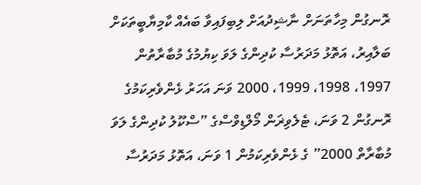ރޮނގުން މިހާތަނަށް ނާޝިދުއަށް ލިބިފައިވާ ބައެއް ކާމިޔާބީތަކަށް ބަލާއިރު، އަތޮޅު މަދަރުސާ ކުދިންގެ ލަވަ ކިޔުމުގެ މުބާރާތުން 1997، 1998، 1999، 2000 ވަނަ އަހަރު ޅެންވެރިކަމުގެ ރޮނގުން 2 ވަނަ، ޓެލެވިޜަން މޯލްޑިވްސްގެ ”ސްކޫލު ކުދިންގެ ލަވަ މުބާރާތް 2000” ގެ ޅެންވެރިކަމުން 1 ވަނަ، އަތޮޅު މަދަރުސާ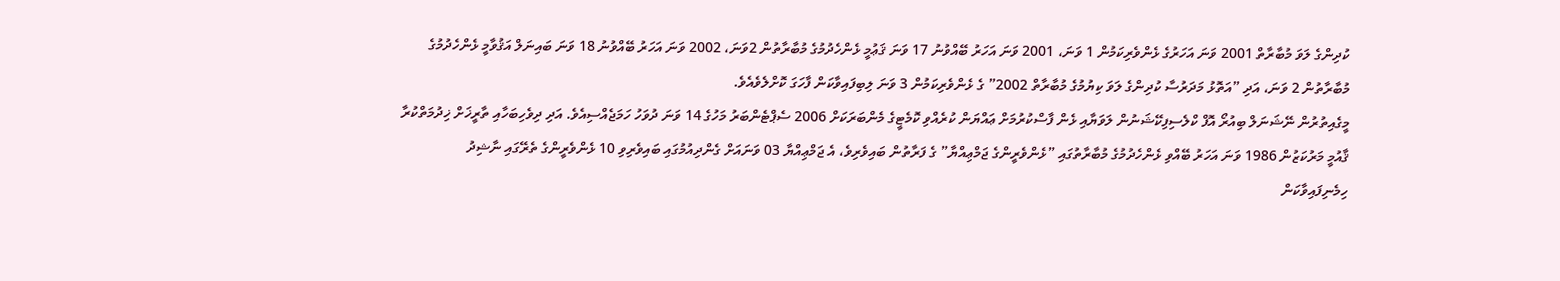ކުދިންގެ ލަވަ މުބާރާތް 2001 ވަނަ އަހަރުގެ ޅެންވެރިކަމުން 1 ވަނަ، 2001 ވަނަ އަހަރު ބޭއްވުނު 17 ވަނަ ޤަޢުމީ ޅެންހެދުމުގެ މުބާރާތުން 2ވަނަ، 2002 ވަނަ އަހަރު ބޭއްވުނު 18 ވަނަ ބައިނަލް އަޤުވާމީ ޅެންހެދުމުގެ މުބާރާތުން 2 ވަނަ، އަދި ”އަތޮޅު މަދަރުސާ ކުދިންގެ ލަވަ ކިޔުމުގެ މުބާރާތް 2002” ގެ ޅެންވެރިކަމުން 3 ވަނަ ލިބިފައިވާކަން ފާހަގަ ކޮށްލެވެއެވެ.
މީގެއިތުރުން ނޭޝަނަލް ބިއުރޯ އޮފް ކްލެސިފިކޭޝަނުން ލަވަޔާއި ޅެން ފާސްކުރުމަށް ޢައްޔަން ކުރެއްވި ކޮމެޓީގެ މެންބަރަކަށް 2006 ސެޕްޓެންބަރު މަހުގެ 14 ވަނަ ދުވަހު ހަމަޖެއްސިއެވެ. އަދި ދިވެހިބަހާއި ތާރީޚަށް ޚިދުމަތްކުރާ ޤާއުމީ މަރުކަޒުން 1986 ވަނަ އަހަރު ބޭއްވި ޅެންހެދުމުގެ މުބާރާތުގައި ”ޅެންވެރީންގެ ޖަމްޢިއްޔާ” ގެ ފަރާތުން ބައިވެރިވެ، އެ ޖަމްޢިއްޔާ 03 ވަނައަށް ގެންދިއުމުގައި ބައިވެރިވި 10 ޅެންވެރީންގެ ތެރޭގައި ނާޝިދު ހިމެނިފައިވާކަން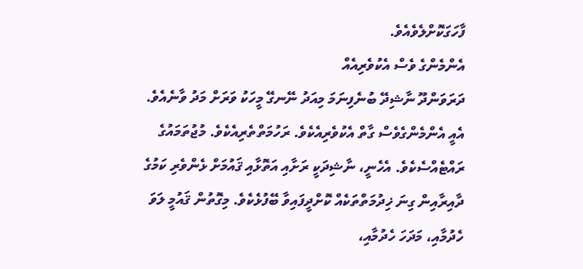ފާހަގަކޮށްލެވެއެވެ.
އެންމެންގެ ވެސް އެކުވެރިއެއް
ދަރަވަންދޫ ނާޝިދޭ ބުނެފިނަމަ މިއަދު ނޭނގޭ މީހަކު ވަރަށް މަދު ވާނެއެވެ. އެއީ އެންމެންގެވެސް ގާތް އެކުވެރިއެކެވެ. ރަހުމަތްތެރިއެކެވެ. މުޖުތަމައުގެ ރައްޓެއްސެކެވެ. އެހެނީ، ނާޝިދަކީ ރަށާއި އަތޮޅާއި ޤައުމަށް ޅެންވެރި ކަމުގެ ދާއިރާއިން ގިނަ ޚިދުމަތްތަކެއް ކޮށްދީފައިވާ ބޭފުޅެކެވެ. މިގޮތުން ޤައުމީ ލަވަ ހެދުމާއި، މަދަހަ ހެދުމާއި،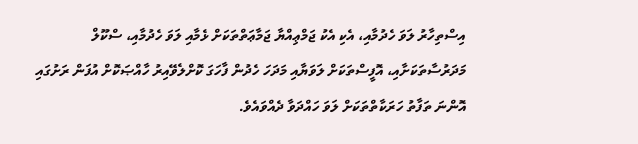އިސްތިހާރު ލަވަ ހެދުމާއި، އެކި އެކު ޖަމްޢިއްޔާ ޖަމާޢަތްތަކަށް ޅެމާއި ލަވަ ހެދުމާއި، ސްކޫލް މަދަރުސާތަކަށާއި، އޮފީސްތަކަށް ލަވަޔާއި މަދަހަ ހެދުން ފާހަގަ ކޮށްލެވޭއިރު ހާއްޞަކޮށް އުފަން ރަށުގައި އޮންނަ ތަފާތު ހަރަކާތްތަކަށް ލަވަ ހައްދަވާ ދެއްވައެވެ.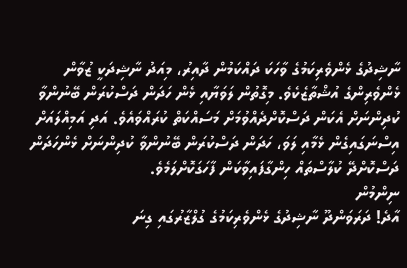ނާޝިދުގެ ޅެންވެރިކަމުގެ ވާހަކަ ދައްކަމުން ދާއިރު، މިއަދު ނާޝިދަކީ ޒުވާން ޅެންވެރިންގެ އުޝްތާޒެކެވެ. މިގޮތުން ލަވަޔާއި ޅެން ހަދަން ދަސްކުރަން ބޭނުންވާ ކުދިންނަށް އެކަން ދަސްކޮށްދެއްވުމަށް މަސައްކަތް ކުރައްވައެވެ. އަދި އަމިއްލައަށް އިސްނަގައިގެން ޅެމާއި ލަވަ، ހަދަން ދަސްކުރަން ބޭނުންވާ ކުދިންނަށް ޅެންހަދަން ދަސްކޮށްދޭ ކުލާސްތައް ހިންގާފައިވާކަން ފާހަގަކޮށްލަމެވެ.
ނިންމުން
އާދެ! ދަރަވަންދޫ ނާޝިދުގެ ޅެންވެރިކަމުގެ ގުލްޒާރުގައި ގިނަ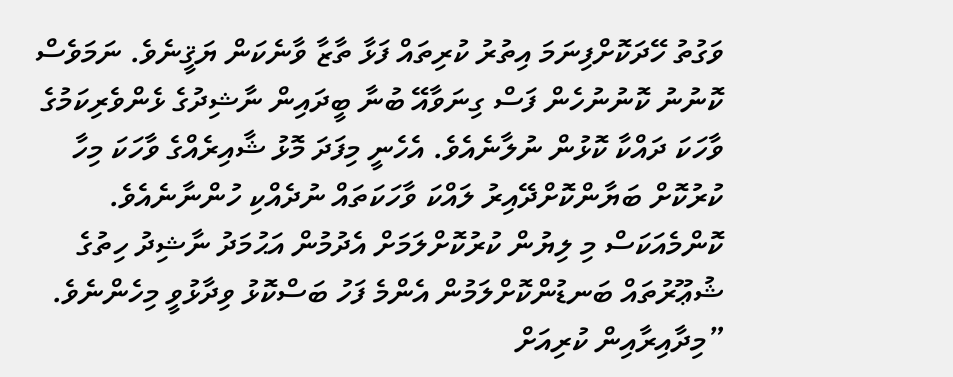ވަގުތު ހޭދަކޮށްފިނަމަ އިތުރު ކުރިތައް ފަޅާ ތާޒާ ވާނެކަން ޔަޤީނެވެ. ނަމަވެސް ކޮނުނު ކޮނުނުހެން ފަސް ގިނަވާއޭ ބުނާ ބީދައިން ނާޝިދުގެ ޅެންވެރިކަމުގެ ވާހަކަ ދައްކާ ކޮޅުން ނުލާނެއެވެ. އެހެނީ މިފަދަ މޮޅު ޝާއިރެއްގެ ވާހަކަ މިހާ ކުރުކޮށް ބަޔާންކޮށްދޭއިރު ލައްކަ ވާހަކަތައް ނުދެއްކި ހުންނާނެއެވެ. ކޮންމެއަކަސް މި ލިޔުން ކުރުކޮށްލަމަށް އެދުމުން އަޙުމަދު ނާޝިދު ހިތުގެ ޝުޢޫރުތައް ބަނޑުންކޮށްލަމުން އެންމެ ފަހު ބަސްކޮޅު ވިދާޅުވީ މިހެންނެވެ.
”މިދާއިރާއިން ކުރިއަށް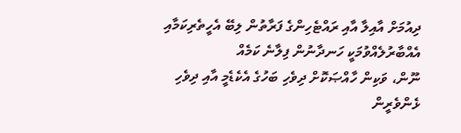ދިއުމަށް އާއިލާ އާއި ރައްޓެހިންގެ ފަރާތުން ލިބޭ އެހީތެރިކަމާއި އެއްބާރުލެއްވުމަކީ ހަނދާނުން ފިލާނެ ކަމެއް
ނޫން، ވަކިން ހާއްޞަކޮށް ދިވެހި ބަހުގެ އެކެޑެމީ އާއި ދިވެހި ޅެންވެރީން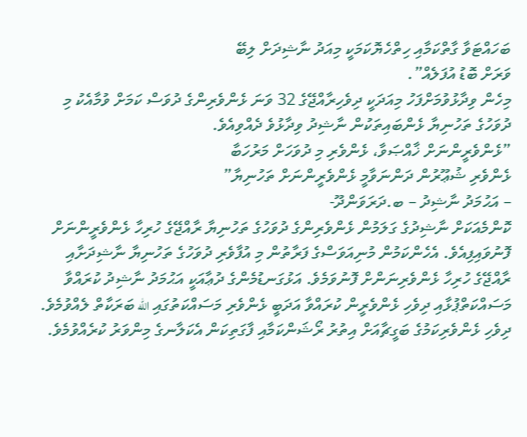ބަހައްޓަވާ ގާތްކަމާއި ހިތްހެޔޮކަމަކީ މިއަދު ނާޝިދަށް ލިބޭ
ވަރަށް ބޮޑު އުފަލެއް”.
މިހެން ވިދާޅުވުމަށްފަހު މިއަދަކީ ދިވެހިރާއްޖޭގެ 32 ވަނަ ޅެންވެރިންގެ ދުވަސް ކަމަށް ވުމާއެކު މި ދުވަހުގެ ތަހުނިޔާ ޅެންބައިތަކުން ނާޝިދު ވިދާޅުވެ ދެއްވިއެވެ.
”ޅެންވެރީންނަށް ޚާއްޞަވާ، ޅެންވެރި މި ދުވަހަށް މަރުހަބާ
ޅެންވެރި ޝުޢޫރުން ދަންނަވާމީ ޅެންވެރީންނަށް ތަހުނިޔާ”
– އަޙުމަދު ނާޝިދު – ބ.ދަރަވަންދޫ-
ކޮންމެއަކަށް ނާޝިދުގެ ގަލަމުން ޅެންވެރިންގެ ދުވަހުގެ ތަހުނިޔާ ރާއްޖޭގެ ހުރިހާ ޅެންވެރީންނަށް ފޮނުވައިފިއެވެ. އެހެންކަމުން މުނިއަވަސްގެ ފަރާތުން މި އުފާވެރި ދުވަހުގެ ތަހުނިޔާ ނާޝިދަށާއި ރާއްޖޭގެ ހުރިހާ ޅެންވެރިނަންށް ފޮނުވަމެވެ. އަޅުގަނޑުމެންގެ ދުޢާއަކީ އަޙުމަދު ނާޝިދު ކުރައްވާ މަސައްކަތްޕުޅާއި ދިވެހި ޅެންވެރީން ކުރައްވާ އަދަބީ ޅެންވެރި މަސައްކަތުގައި الله ބަރަކާތް ލެއްވުމެވެ. ދިވެހި ޅެންވެރިކަމުގެ ބަގީޗާއަށް އިތުރު ރޯޝަންކަމާއި ފާގަތިކަން އެކަލާނގެ މިންވަރު ކުރެއްވުމެވެ.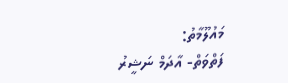މައުލޫމާތު:
ފަތްވަތް- އާދަމް ނަޝީރު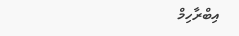އިބްރާހިމް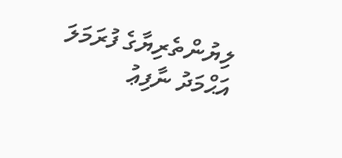ލިޔުންތެރިޔާގެ ފުރަމަލަ
އަޙްމަދު ނާފިޢު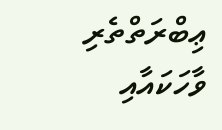ޢިބްރަތްތެރި ވާހަކައާއި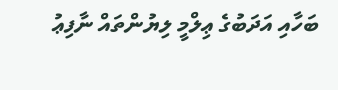ބަހާއި އަދަބުގެ ޢިލްމީ ލިޔުންތައް ނާފިޢު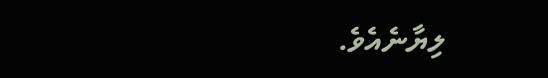ލިޔާނެއެވެ.